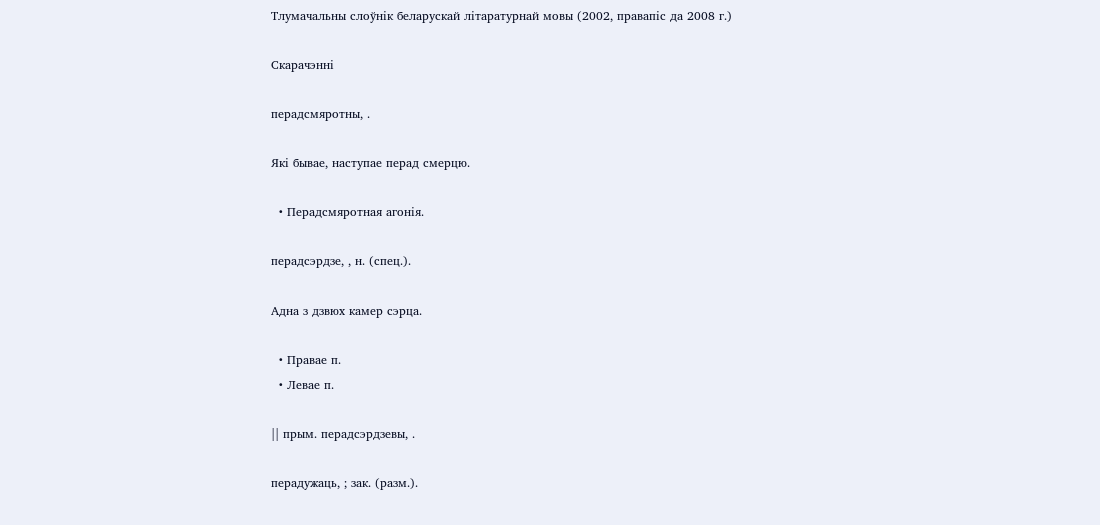Тлумачальны слоўнік беларускай літаратурнай мовы (2002, правапіс да 2008 г.)

Скарачэнні

перадсмяротны, .

Які бывае, наступае перад смерцю.

  • Перадсмяротная агонія.

перадсэрдзе, , н. (спец.).

Адна з дзвюх камер сэрца.

  • Правае п.
  • Левае п.

|| прым. перадсэрдзевы, .

перадужаць, ; зак. (разм.).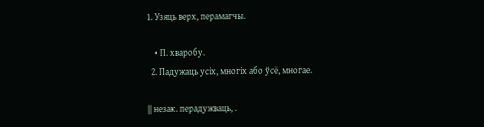1. Узяць верх, перамагчы.

    • П. хваробу.
  2. Падужаць усіх, многіх або ўсё, многае.

|| незак. перадужваць, .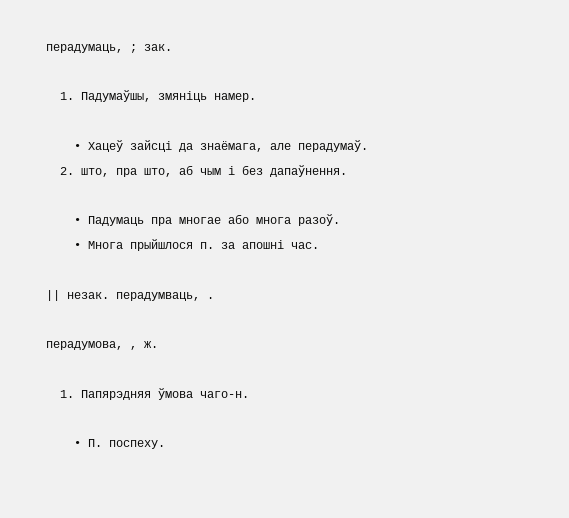перадумаць, ; зак.

  1. Падумаўшы, змяніць намер.

    • Хацеў зайсці да знаёмага, але перадумаў.
  2. што, пра што, аб чым і без дапаўнення.

    • Падумаць пра многае або многа разоў.
    • Многа прыйшлося п. за апошні час.

|| незак. перадумваць, .

перадумова, , ж.

  1. Папярэдняя ўмова чаго-н.

    • П. поспеху.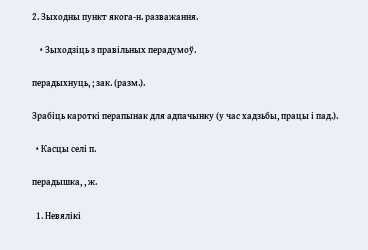2. Зыходны пункт якога-н. разважання.

    • Зыходзіць з правільных перадумоў.

перадыхнуць, ; зак. (разм.).

Зрабіць кароткі перапынак для адпачынку (у час хадзьбы, працы і пад.).

  • Касцы селі п.

перадышка, , ж.

  1. Невялікі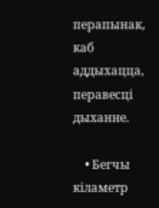перапынак, каб аддыхацца, перавесці дыханне.

    • Бегчы кіламетр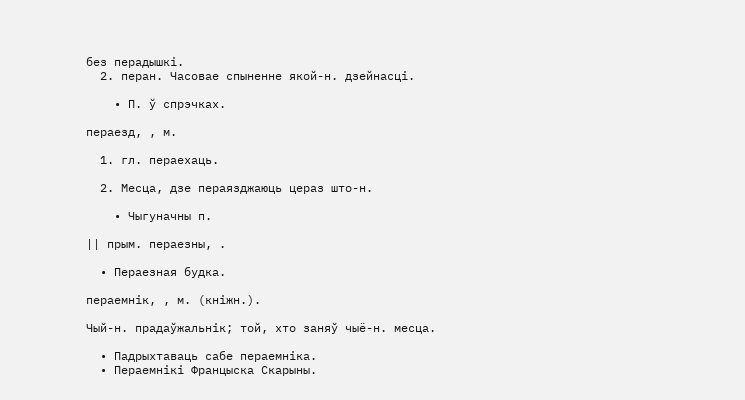без перадышкі.
  2. перан. Часовае спыненне якой-н. дзейнасці.

    • П. ў спрэчках.

пераезд, , м.

  1. гл. пераехаць.

  2. Месца, дзе пераязджаюць цераз што-н.

    • Чыгуначны п.

|| прым. пераезны, .

  • Пераезная будка.

пераемнік, , м. (кніжн.).

Чый-н. прадаўжальнік; той, хто заняў чыё-н. месца.

  • Падрыхтаваць сабе пераемніка.
  • Пераемнікі Францыска Скарыны.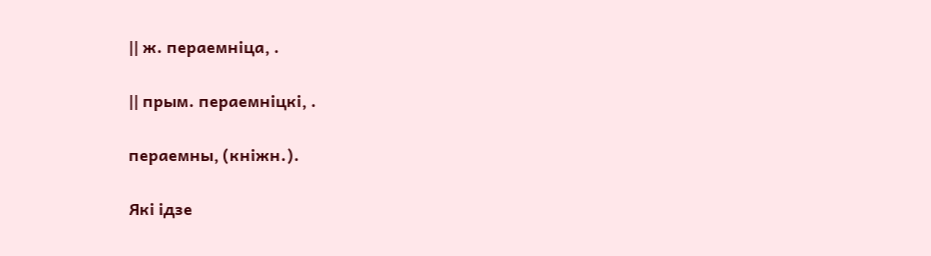|| ж. пераемніца, .

|| прым. пераемніцкі, .

пераемны, (кніжн.).

Які ідзе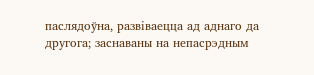паслядоўна, развіваецца ад аднаго да другога; заснаваны на непасрэдным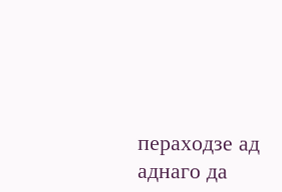пераходзе ад аднаго да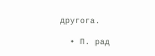другога.

  • П. рад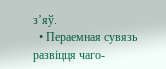з’яў.
  • Пераемная сувязь развіцця чаго-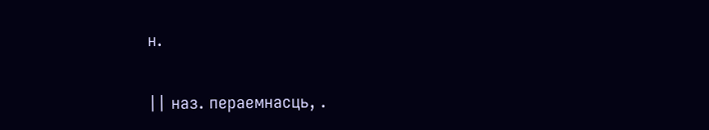н.

|| наз. пераемнасць, .